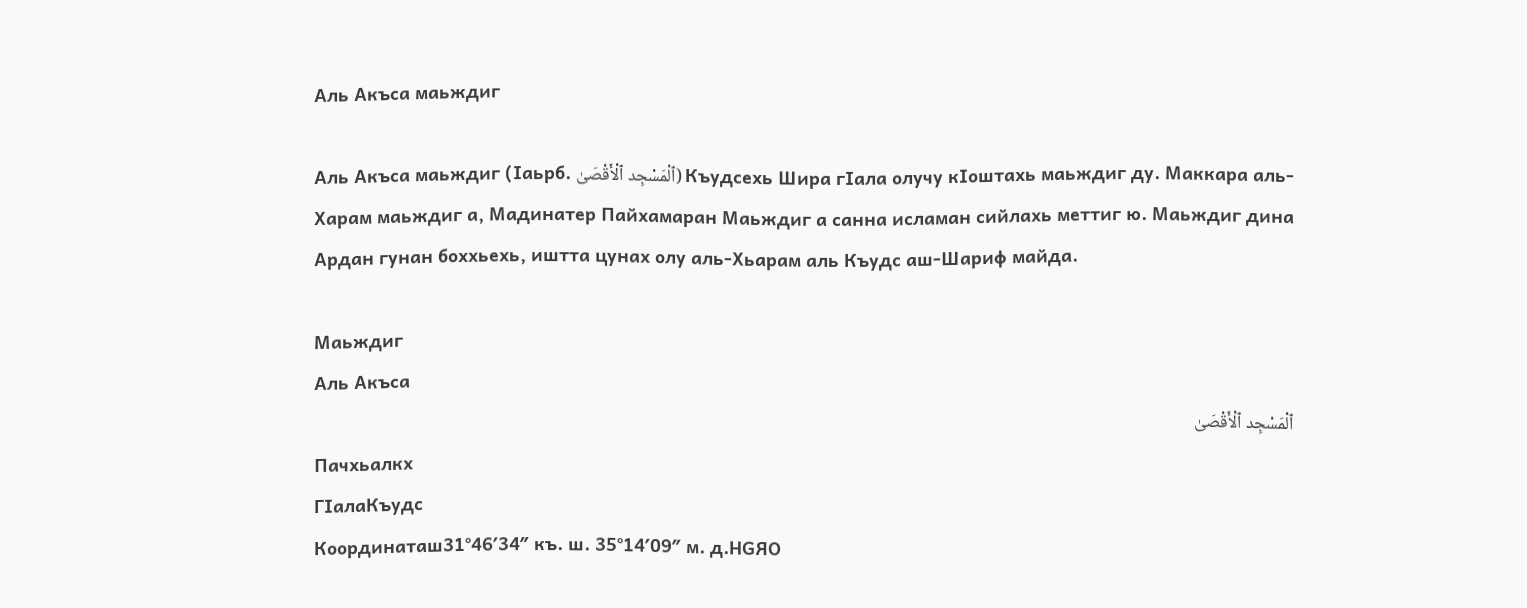Аль Акъса маьждиг

Аль Акъса маьждиг (Ӏаьрб. ٱلْمَسْجِد ٱلْأَقْصَىٰ) Къудсехь Шира гӀала олучу кӀоштахь маьждиг ду. Маккара аль-Харам маьждиг а, Мадинатер Пайхамаран Маьждиг а санна исламан сийлахь меттиг ю. Маьждиг дина Ардан гунан боххьехь, иштта цунах олу аль-Хьарам аль Къудс аш-Шариф майда.

Маьждиг
Аль Акъса
ٱلْمَسْجِد ٱلْأَقْصَىٰ
Пачхьалкх
ГӀалаКъудс
Координаташ31°46′34″ къ. ш. 35°14′09″ м. д.HGЯO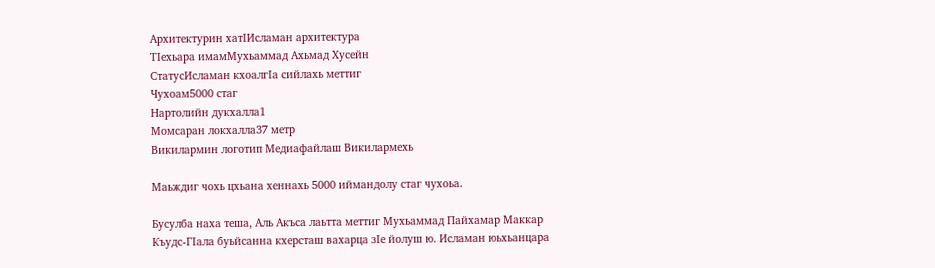Архитектурин хатӀИсламан архитектура
ТӀехьара имамМухьаммад Ахьмад Хусейн
СтатусИсламан кхоалгӀа сийлахь меттиг
Чухоам5000 стаг
Нартолийн дукхалла1
Момсаран локхалла37 метр
Викилармин логотип Медиафайлаш Викилармехь

Маьждиг чохь цхьана хеннахь 5000 иймандолу стаг чухоьа.

Бусулба наха теша, Аль Акъса лаьтта меттиг Мухьаммад Пайхамар Маккар Къудс-ГӀала буьйсанна кхерсташ вахарца зӀе йолуш ю. Исламан юьхьанцара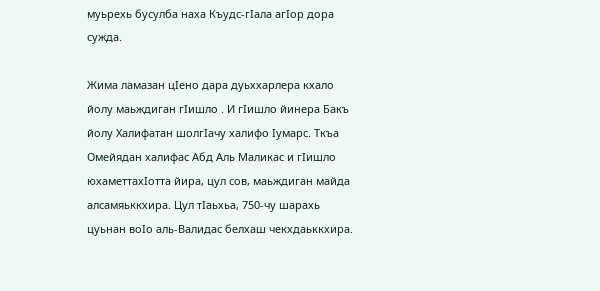муьрехь бусулба наха Къудс-гӀала агӀор дора сужда.

Жима ламазан цӀено дара дуьххарлера кхало йолу маьждиган гӀишло . И гӀишло йинера Бакъ йолу Халифатан шолгӀачу халифо Ӏумарс. Ткъа Омейядан халифас Абд Аль Маликас и гӀишло юхаметтахӀотта йира, цул сов, маьждиган майда алсамяьккхира. Цул тӀаьхьа, 750-чу шарахь цуьнан воӀо аль-Валидас белхаш чекхдаьккхира.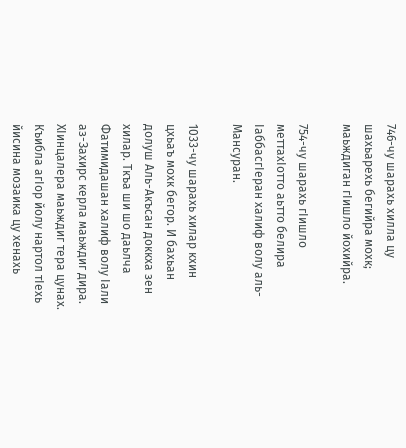746-чу шарахь хилла цу шахьарехь бегийра мохк; маьждиган гӀишло йохийра.

754-чу шарахь гӀишло меттахӀотто аьтто белира ӀаббасгӀеран халиф волу аль-Мансуран.

1033-чу шарахь хилар кхин цхьаъ мохк бегор. И бахьан долуш Аль-Акъсан доккха зен хилар. Ткъа ши шо даьлча Фатимидашан халиф волу Ӏали аз-Захирс керла маьждиг дира. ХӀинцалера маьждиг тера цунах. Къибла агӀор йолу нартол тӀехь йисина мозаика цу хенахь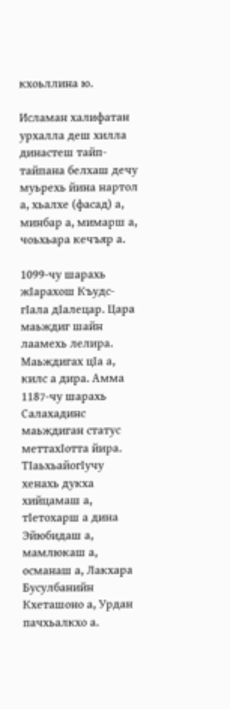кхоьллина ю.

Исламан халифатан урхалла деш хилла династеш тайп-тайпана белхаш дечу муьрехь йина нартол а, хьалхе (фасад) а, минбар а, мимарш а, чоьхьара кечъяр а.

1099-чу шарахь жӀарахош Къудс-гӀала дӀалецар. Цара маьждиг шайн лаамехь лелира. Маьждигах цӀа а, килс а дира. Амма 1187-чу шарахь Салахадинс маьждиган статус меттахӀотта йира. ТӀаьхьайогӀучу хенахь дукха хийцамаш а, тӀетохарш а дина Эйюбидаш а, мамлюкаш а, османаш а, Лакхара Бусулбанийн Кхеташоно а, Урдан пачхьалкхо а.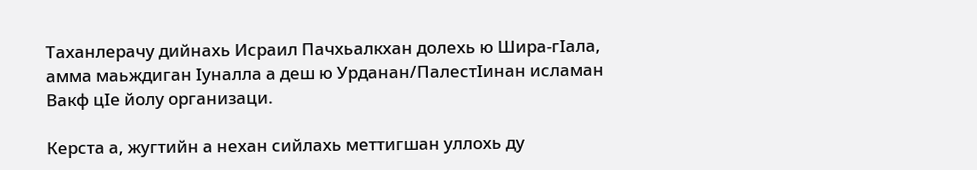Таханлерачу дийнахь Исраил Пачхьалкхан долехь ю Шира-гӀала, амма маьждиган Ӏуналла а деш ю Урданан/ПалестIинан исламан Вакф цӀе йолу организаци.

Керста а, жугтийн а нехан сийлахь меттигшан уллохь ду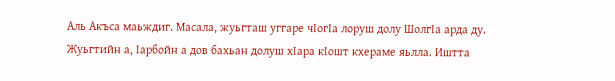Аль Акъса маьждиг. Масала, жуьгташ уггаре чӀогӀа лоруш долу ШолгӀа арда ду. Жуьгтийн а, Iарбойн а дов бахьан долуш хIара кIошт кхераме яьлла. Иштта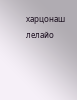харцонаш лелайо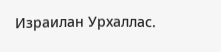Израилан Урхаллас.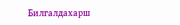Билгалдахарш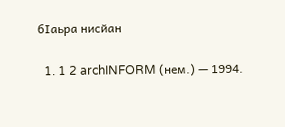бӀаьра нисйан

  1. 1 2 archINFORM (нем.) — 1994.